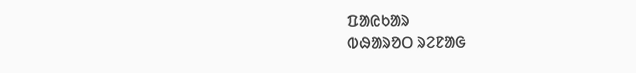ᱯᱟᱭᱠᱟᱨ
ᱵᱷᱟᱨᱚᱛ ᱨᱮᱱᱟᱜ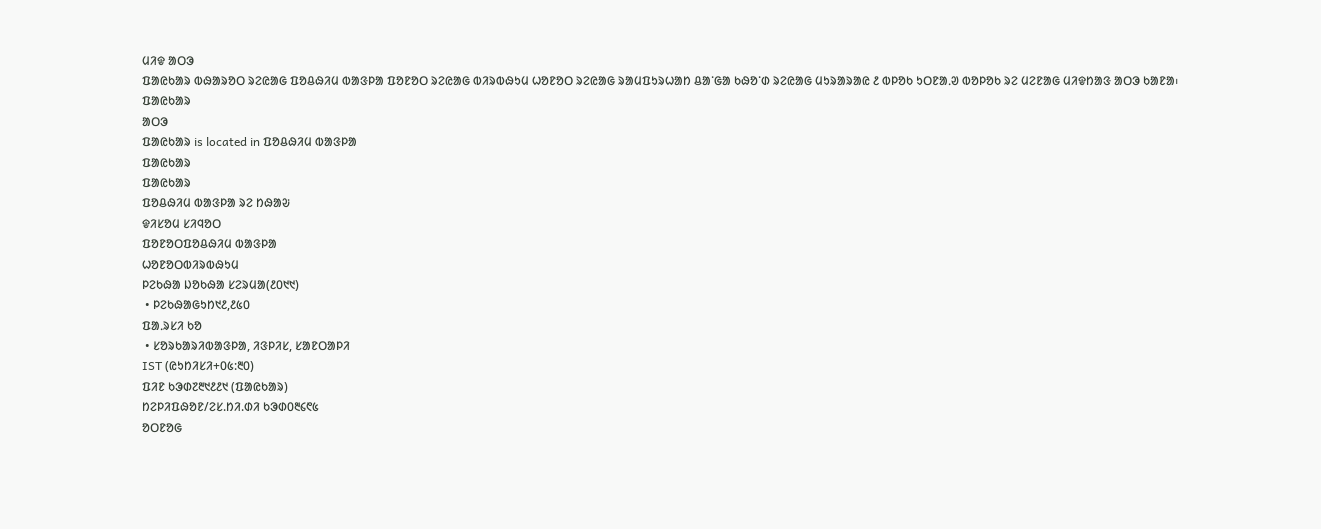ᱢᱤᱫ ᱟᱛᱳ
ᱯᱟᱭᱠᱟᱨ ᱵᱷᱟᱨᱚᱛ ᱨᱮᱭᱟᱜ ᱯᱚᱪᱷᱤᱢ ᱵᱟᱝᱞᱟ ᱯᱚᱱᱚᱛ ᱨᱮᱭᱟᱜ ᱵᱤᱨᱵᱷᱩᱢ ᱦᱚᱱᱚᱛ ᱨᱮᱭᱟᱜ ᱨᱟᱢᱯᱩᱨᱦᱟᱴ ᱪᱟᱸᱜᱟ ᱠᱷᱚᱸᱰ ᱨᱮᱭᱟᱜ ᱢᱩᱨᱟᱨᱟᱭ ᱒ ᱵᱞᱚᱠ ᱩᱛᱱᱟᱹᱣ ᱵᱚᱞᱚᱠ ᱨᱮ ᱢᱮᱱᱟᱜ ᱢᱤᱫᱴᱟᱝ ᱟᱛᱳ ᱠᱟᱱᱟ᱾
ᱯᱟᱭᱠᱟᱨ
ᱟᱛᱳ
ᱯᱟᱭᱠᱟᱨ is located in ᱯᱚᱪᱷᱤᱢ ᱵᱟᱝᱞᱟ
ᱯᱟᱭᱠᱟᱨ
ᱯᱟᱭᱠᱟᱨ
ᱯᱚᱪᱷᱤᱢ ᱵᱟᱝᱞᱟ ᱨᱮ ᱴᱷᱟᱶ
ᱫᱤᱥᱚᱢ ᱥᱤᱧᱚᱛ
ᱯᱚᱱᱚᱛᱯᱚᱪᱷᱤᱢ ᱵᱟᱝᱞᱟ
ᱦᱚᱱᱚᱛᱵᱤᱨᱵᱷᱩᱢ
ᱞᱮᱠᱷᱟ ᱡᱚᱠᱷᱟ ᱥᱮᱨᱢᱟ(᱒᱐᱑᱑)
 • ᱞᱮᱠᱷᱟᱜᱩᱴ᱑᱒,᱒᱕᱐
ᱯᱟᱹᱨᱥᱤ ᱠᱚ
 • ᱥᱚᱨᱠᱟᱨᱤᱵᱟᱝᱞᱟ, ᱤᱝᱞᱤᱥ, ᱥᱟᱱᱛᱟᱞᱤ
IST (ᱭᱩᱴᱤᱥᱤ+᱐᱕:᱓᱐)
ᱯᱤᱱ ᱠᱳᱰ᱗᱓᱑᱒᱒᱑ (ᱯᱟᱭᱠᱟᱨ)
ᱴᱮᱞᱤᱯᱷᱚᱱ/ᱮᱥ.ᱴᱤ.ᱰᱤ ᱠᱳᱰ᱐᱓᱔᱖᱕
ᱚᱛᱱᱚᱜ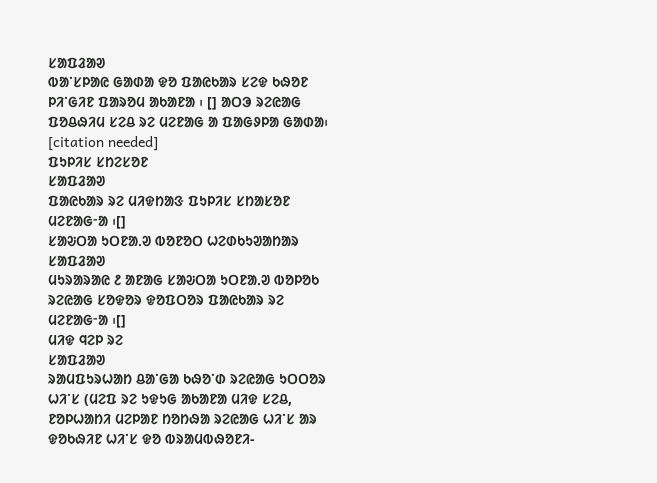ᱥᱟᱯᱲᱟᱣ
ᱵᱟᱸᱥᱞᱟᱭ ᱜᱟᱰᱟ ᱫᱚ ᱯᱟᱭᱠᱟᱨ ᱥᱮᱫ ᱠᱷᱚᱱ ᱞᱤᱸᱜᱤᱱ ᱯᱟᱨᱚᱢ ᱟᱠᱟᱱᱟ ᱾ [] ᱟᱛᱳ ᱨᱮᱭᱟᱜ ᱯᱚᱪᱷᱤᱢ ᱥᱮᱪ ᱨᱮ ᱢᱮᱱᱟᱜ ᱟ ᱯᱟᱜᱽᱞᱟ ᱜᱟᱰᱟ᱾   [citation needed]
ᱯᱩᱞᱤᱥ ᱥᱴᱮᱥᱚᱱ
ᱥᱟᱯᱲᱟᱣ
ᱯᱟᱭᱠᱟᱨ ᱨᱮ ᱢᱤᱫᱴᱟᱝ ᱯᱩᱞᱤᱥ ᱥᱴᱟᱥᱚᱱ ᱢᱮᱱᱟᱜᱼᱟ ᱾[]
ᱥᱟᱶᱛᱟ ᱩᱛᱱᱟᱹᱣ ᱵᱚᱱᱚᱛ ᱦᱮᱰᱠᱩᱣᱟᱴᱟᱨ
ᱥᱟᱯᱲᱟᱣ
ᱢᱩᱨᱟᱨᱟᱭ ᱒ ᱟᱱᱟᱜ ᱥᱟᱶᱛᱟ ᱩᱛᱱᱟᱹᱣ ᱵᱚᱞᱚᱠ ᱨᱮᱭᱟᱜ ᱥᱚᱫᱚᱨ ᱫᱚᱯᱛᱚᱨ ᱯᱟᱭᱠᱟᱨ ᱨᱮ ᱢᱮᱱᱟᱜᱼᱟ ᱾[]
ᱢᱤᱫ ᱧᱮᱞ ᱨᱮ
ᱥᱟᱯᱲᱟᱣ
ᱨᱟᱢᱯᱩᱨᱦᱟᱴ ᱪᱟᱸᱜᱟ ᱠᱷᱚᱸᱰ ᱨᱮᱭᱟᱜ ᱩᱛᱛᱚᱨ ᱦᱤᱸᱥ (ᱢᱮᱯ ᱨᱮ ᱩᱫᱩᱜ ᱟᱠᱟᱱᱟ ᱢᱤᱫ ᱥᱮᱪ, ᱱᱚᱞᱦᱟᱴᱤ ᱢᱮᱞᱟᱱ ᱴᱚᱴᱷᱟ ᱨᱮᱭᱟᱜ ᱦᱤᱸᱥ ᱟᱨ ᱫᱚᱠᱷᱤᱱ ᱦᱤᱸᱥ ᱫᱚ ᱵᱨᱟᱢᱵᱷᱚᱱᱤ-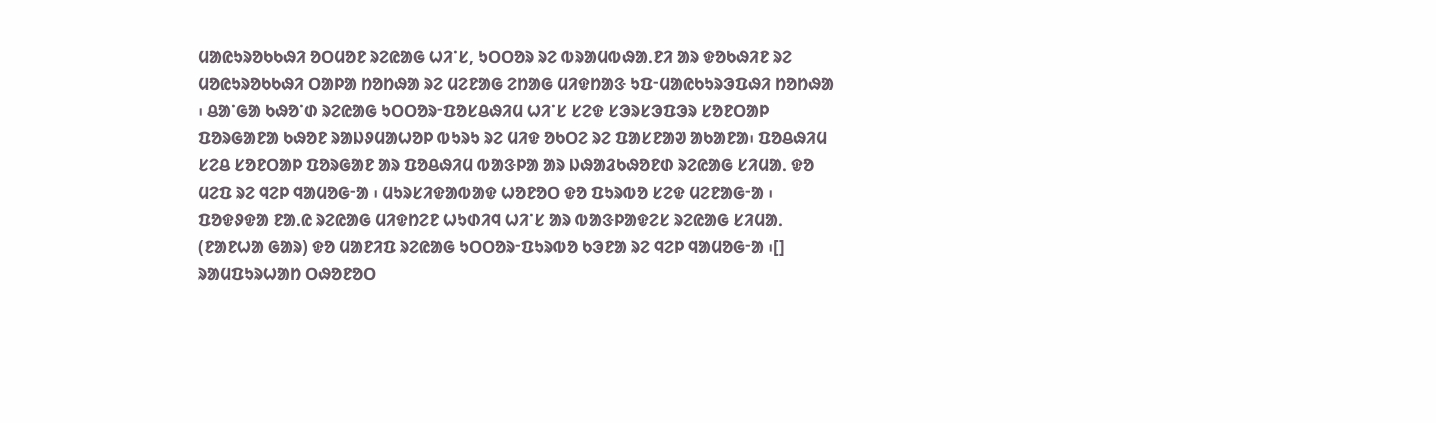ᱢᱟᱭᱩᱨᱚᱠᱠᱷᱤ ᱚᱛᱢᱚᱱ ᱨᱮᱭᱟᱜ ᱦᱤᱸᱥ, ᱩᱛᱛᱚᱨ ᱨᱮ ᱵᱨᱟᱢᱵᱷᱟᱹᱱᱤ ᱟᱨ ᱫᱚᱠᱷᱤᱱ ᱨᱮ ᱢᱚᱭᱩᱨᱚᱠᱠᱷᱤ ᱛᱟᱞᱟ ᱴᱚᱴᱷᱟ ᱨᱮ ᱢᱮᱱᱟᱜ ᱮᱴᱟᱜ ᱢᱤᱫᱴᱟᱝ ᱩᱯᱼᱢᱟᱭᱠᱩᱨᱳᱯᱷᱤ ᱴᱚᱴᱷᱟ ᱾ ᱪᱟᱸᱜᱟ ᱠᱷᱚᱸᱰ ᱨᱮᱭᱟᱜ ᱩᱛᱛᱚᱨᱼᱯᱚᱥᱪᱷᱤᱢ ᱦᱤᱸᱥ ᱥᱮᱫ ᱥᱳᱨᱥᱳᱯᱳᱨ ᱥᱚᱱᱛᱟᱞ ᱯᱚᱨᱜᱟᱱᱟ ᱠᱷᱚᱱ ᱨᱟᱡᱽᱢᱟᱦᱚᱞ ᱵᱩᱨᱩ ᱨᱮ ᱢᱤᱫ ᱚᱠᱛᱮ ᱨᱮ ᱯᱟᱥᱱᱟᱣ ᱟᱠᱟᱱᱟ᱾ ᱯᱚᱪᱷᱤᱢ ᱥᱮᱪ ᱥᱚᱱᱛᱟᱞ ᱯᱚᱨᱜᱟᱱ ᱟᱨ ᱯᱚᱪᱷᱤᱢ ᱵᱟᱝᱞᱟ ᱟᱨ ᱡᱷᱟᱲᱠᱷᱚᱱᱰ ᱨᱮᱭᱟᱜ ᱥᱤᱢᱟᱹ ᱫᱚ ᱢᱮᱯ ᱨᱮ ᱧᱮᱞ ᱧᱟᱢᱚᱜᱼᱟ ᱾ ᱢᱩᱨᱥᱤᱫᱟᱵᱟᱫ ᱦᱚᱱᱚᱛ ᱫᱚ ᱯᱩᱨᱵᱚ ᱥᱮᱫ ᱢᱮᱱᱟᱜᱼᱟ ᱾ ᱯᱚᱫᱽᱫᱟ ᱱᱟᱹᱭ ᱨᱮᱭᱟᱜ ᱢᱤᱫᱴᱮᱱ ᱦᱩᱰᱤᱧ ᱦᱤᱸᱥ ᱟᱨ ᱵᱟᱝᱞᱟᱫᱮᱥ ᱨᱮᱭᱟᱜ ᱥᱤᱢᱟᱹ (ᱱᱟᱱᱦᱟ ᱜᱟᱨ) ᱫᱚ ᱢᱟᱱᱤᱯ ᱨᱮᱭᱟᱜ ᱩᱛᱛᱚᱨᱼᱯᱩᱨᱵᱚ ᱠᱳᱱᱟ ᱨᱮ ᱧᱮᱞ ᱧᱟᱢᱚᱜᱼᱟ ᱾[] ᱨᱟᱢᱯᱩᱨᱦᱟᱴ ᱛᱷᱚᱱᱚᱛ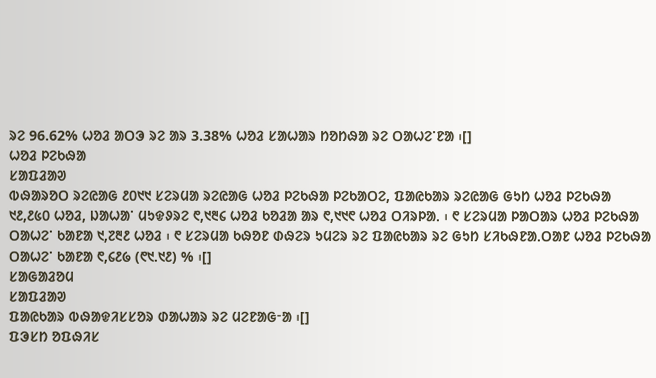ᱨᱮ 96.62% ᱦᱚᱲ ᱟᱛᱳ ᱨᱮ ᱟᱨ 3.38% ᱦᱚᱲ ᱥᱟᱦᱟᱨ ᱴᱚᱴᱷᱟ ᱨᱮ ᱛᱟᱦᱮᱸᱱᱟ ᱾[]
ᱦᱚᱲ ᱞᱮᱠᱷᱟ
ᱥᱟᱯᱲᱟᱣ
ᱵᱷᱟᱨᱚᱛ ᱨᱮᱭᱟᱜ ᱒᱐᱑᱑ ᱥᱮᱨᱢᱟ ᱨᱮᱭᱟᱜ ᱦᱚᱲ ᱞᱮᱠᱷᱟ ᱞᱮᱠᱟᱛᱮ, ᱯᱟᱭᱠᱟᱨ ᱨᱮᱭᱟᱜ ᱜᱩᱴ ᱦᱚᱲ ᱞᱮᱠᱷᱟ ᱑᱒,᱒᱕᱐ ᱦᱚᱲ, ᱡᱟᱦᱟᱸ ᱢᱩᱫᱽᱨᱮ ᱖,᱑᱓᱔ ᱦᱚᱲ ᱠᱚᱲᱟ ᱟᱨ ᱖,᱑᱑᱖ ᱦᱚᱲ ᱛᱤᱨᱞᱟᱹ ᱾ ᱖ ᱥᱮᱨᱢᱟ ᱞᱟᱛᱟᱨ ᱦᱚᱲ ᱞᱮᱠᱷᱟ ᱛᱟᱦᱮᱸ ᱠᱟᱱᱟ ᱑,᱗᱓᱒ ᱦᱚᱲ ᱾ ᱖ ᱥᱮᱨᱢᱟ ᱠᱷᱚᱱ ᱰᱷᱮᱨ ᱩᱢᱮᱨ ᱨᱮ ᱯᱟᱭᱠᱟᱨ ᱨᱮ ᱜᱩᱴ ᱥᱤᱠᱷᱱᱟᱹᱛᱟᱱ ᱦᱚᱲ ᱞᱮᱠᱷᱟ ᱛᱟᱦᱮᱸ ᱠᱟᱱᱟ ᱖,᱔᱒᱙ (᱖᱑.᱑᱒) % ᱾[]
ᱥᱟᱜᱟᱲᱚᱢ
ᱥᱟᱯᱲᱟᱣ
ᱯᱟᱭᱠᱟᱨ ᱵᱷᱟᱫᱤᱥᱥᱚᱨ ᱰᱟᱦᱟᱨ ᱨᱮ ᱢᱮᱱᱟᱜᱼᱟ ᱾[]
ᱯᱳᱥᱴ ᱚᱯᱷᱤᱥ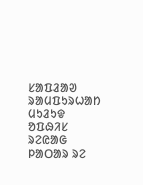ᱥᱟᱯᱲᱟᱣ
ᱨᱟᱢᱯᱩᱨᱦᱟᱴ ᱢᱩᱲᱩᱫ ᱚᱯᱷᱤᱥ ᱨᱮᱭᱟᱜ ᱞᱟᱛᱟᱨ ᱨᱮ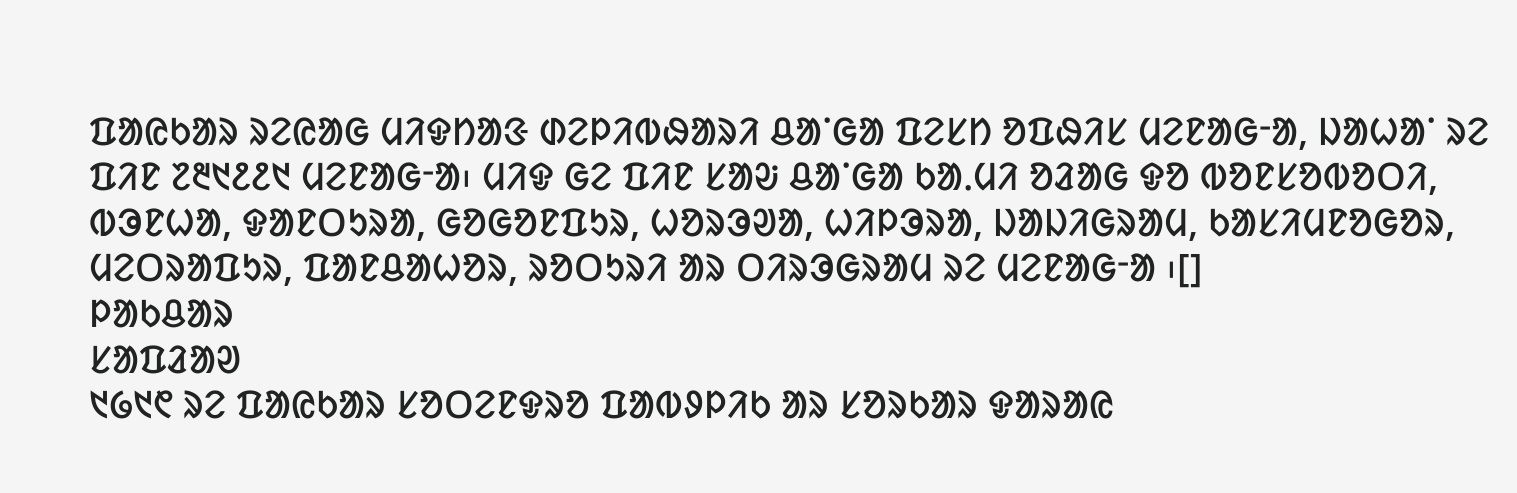ᱯᱟᱭᱠᱟᱨ ᱨᱮᱭᱟᱜ ᱢᱤᱫᱴᱟᱝ ᱰᱮᱞᱤᱵᱷᱟᱨᱤ ᱪᱟᱸᱜᱟ ᱯᱮᱥᱴ ᱚᱯᱷᱤᱥ ᱢᱮᱱᱟᱜᱼᱟ, ᱡᱟᱦᱟᱸ ᱨᱮ ᱯᱤᱱ ᱗᱓᱑᱒᱒᱑ ᱢᱮᱱᱟᱜᱼᱟ᱾ ᱢᱤᱫ ᱜᱮ ᱯᱤᱱ ᱥᱟᱶ ᱪᱟᱸᱜᱟ ᱠᱟᱹᱢᱤ ᱚᱲᱟᱜ ᱫᱚ ᱵᱚᱱᱥᱚᱵᱚᱛᱤ, ᱵᱳᱱᱦᱟ, ᱫᱟᱱᱛᱩᱨᱟ, ᱜᱚᱜᱚᱱᱯᱩᱨ, ᱦᱚᱨᱳᱣᱟ, ᱦᱤᱞᱳᱨᱟ, ᱡᱟᱡᱤᱜᱨᱟᱢ, ᱠᱟᱥᱤᱢᱱᱚᱜᱚᱨ, ᱢᱮᱛᱨᱟᱯᱩᱨ, ᱯᱟᱱᱪᱟᱦᱚᱨ, ᱨᱚᱛᱩᱨᱤ ᱟᱨ ᱛᱤᱨᱳᱜᱨᱟᱢ ᱨᱮ ᱢᱮᱱᱟᱜᱼᱟ ᱾[]
ᱞᱟᱠᱪᱟᱨ
ᱥᱟᱯᱲᱟᱣ
᱑᱙᱑᱖ ᱨᱮ ᱯᱟᱭᱠᱟᱨ ᱥᱚᱛᱮᱱᱫᱨᱚ ᱯᱟᱵᱽᱞᱤᱠ ᱟᱨ ᱥᱚᱨᱠᱟᱨ ᱫᱟᱨᱟᱭ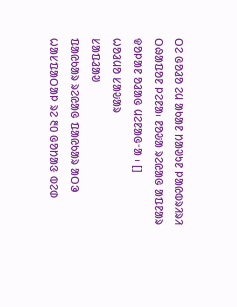ᱛᱮ ᱜᱚᱲᱚ ᱮᱢ ᱟᱠᱟᱱ ᱴᱟᱣᱩᱱ ᱞᱟᱭᱵᱨᱤᱨᱤ ᱛᱷᱟᱯᱚᱱ ᱞᱮᱱᱟ᱾ ᱱᱚᱶᱟ ᱨᱮᱭᱟᱜ ᱟᱯᱱᱟᱨ ᱫᱚᱞᱟᱱ ᱚᱲᱟᱜ ᱢᱮᱱᱟᱜᱼᱟ ᱾ []
ᱦᱚᱲᱢᱚ ᱥᱟᱶᱟᱨ
ᱥᱟᱯᱲᱟᱣ
ᱯᱟᱭᱠᱟᱨ ᱨᱮᱭᱟᱜ ᱯᱟᱭᱠᱟᱨ ᱟᱛᱳ ᱦᱟᱥᱯᱟᱛᱟᱞ ᱨᱮ ᱓᱐ ᱜᱚᱴᱟᱝ ᱵᱮᱰ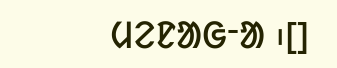ᱢᱮᱱᱟᱜᱼᱟ ᱾[]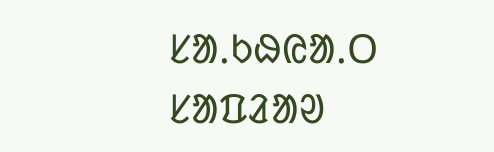ᱥᱟᱹᱠᱷᱭᱟᱹᱛ
ᱥᱟᱯᱲᱟᱣ